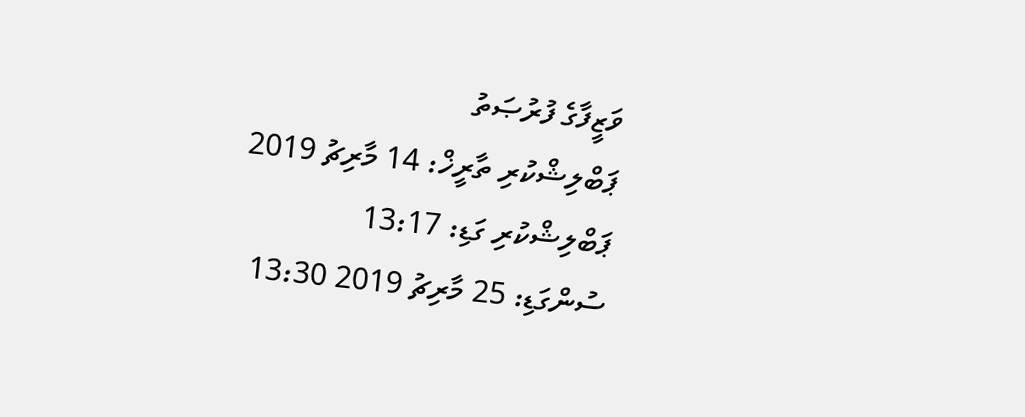ވަޒީފާގެ ފުރުޞަތު
ޕަބްލިޝްކުރި ތާރީޚް: 14 މާރިޗު 2019
ޕަބްލިޝްކުރި ގަޑި: 13:17
ސުންގަޑި: 25 މާރިޗު 2019 13:30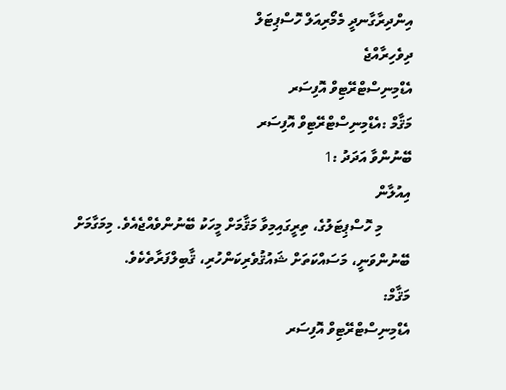އިންދިރާގާނދީ މެމޯރިއަލް ހޮސްޕިޓަލް
ދިވެހިރާއްޖެ
އެޑްމިނިސްޓްރޭޓިވް އޮފިސަރ
މަޤާމް :އެޑްމިނިސްޓްރޭޓިވް އޮފިސަރ
ބޭނުންވާ އަދަދު :1
އިއުލާން
        މި ހޮސްޕިޓަލުގެ، ތިރީގައިމިވާ މަޤާމަށް މީހަކު ބޭނުންވެއްޖެއެވެ. މިމަގާމަށް ބޭނުންވަނީ، މަސައްކަތަށް ޝައުޤުވެރިކަންހުރި، ޤާބިލްފަރާތެކެވެ.
މަޤާމް:
އެޑްމިނިސްޓްރޭޓިވް އޮފިސަރ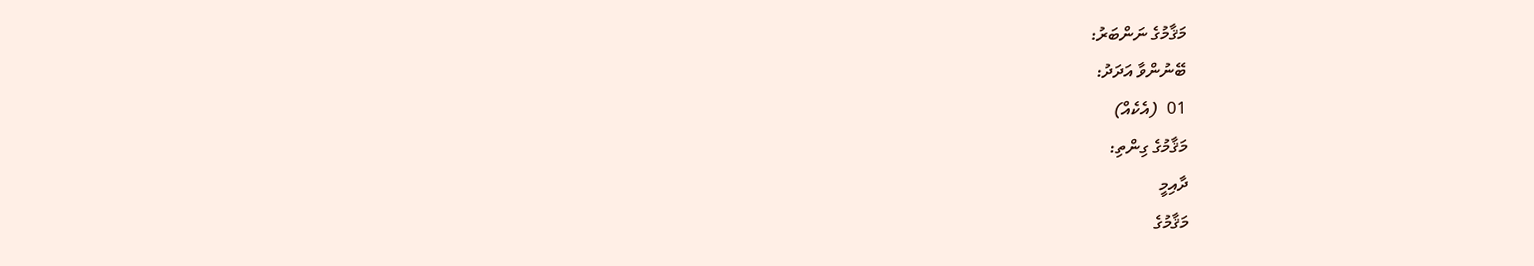މަޤާމުގެ ނަންބަރު:
ބޭނުންވާ އަދަދު:
01  (އެކެއް)
މަޤާމުގެ ގިންތި:
ދާއިމީ
މަޤާމުގެ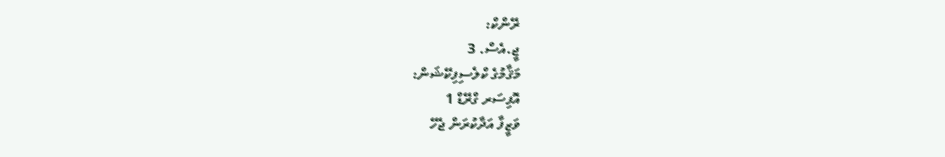ރޭންކް:
ޖީ.އެސް. 3
މަޤާމުގެ ކްލެސިފިކޭޝަން:
އޮފިސަރ ގްރޭޑް 1
ވަޒީފާ އަދާކުރަން ޖެހޭ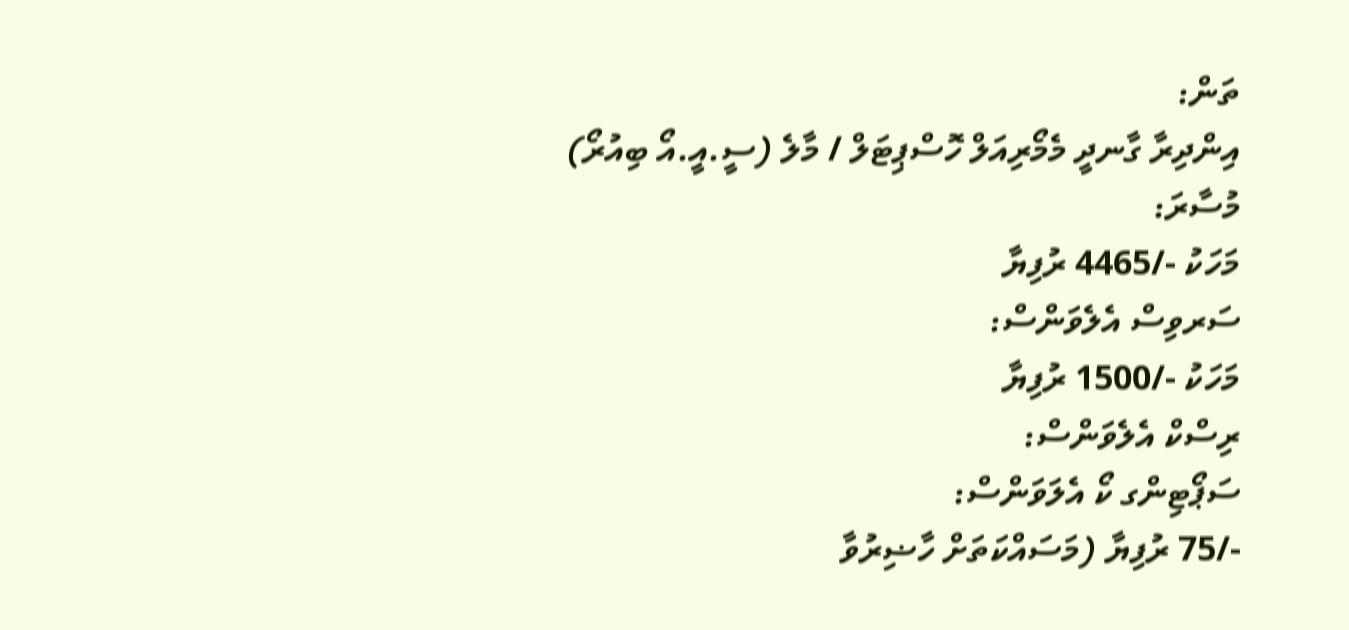ތަން:
އިންދިރާ ގާނދީ މެމޯރިއަލް ހޮސްޕިޓަލް / މާލެ (ސީ.އީ.އޯ ބިއުރޯ)
މުސާރަ:
މަހަކު -/4465 ރުފިޔާ
ސަރވިސް އެލެވަންސް:
މަހަކު -/1500 ރުފިޔާ
ރިސްކް އެލެވަންސް:
ސަޕޯޓިންގ ކޯ އެލަވަންސް:
-/75 ރުފިޔާ (މަސައްކަތަށް ހާޟިރުވާ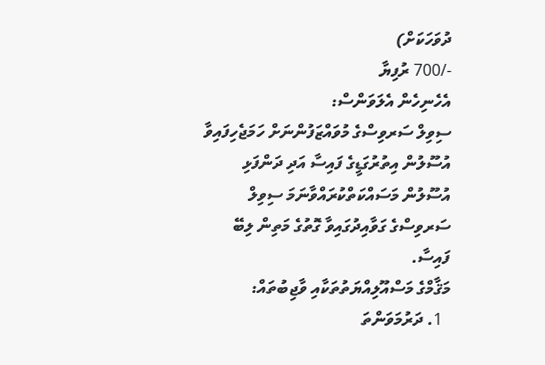ދުވަހަކަށް)
-/700 ރުފިޔާ
އެހެނިހެން އެލަވަންސް:
ސިވިލް ސަރވިސްގެ މުވައްޒަފުންނަށް ހަމަޖެހިފައިވާ އުސޫލުން އިތުރުގަޑީގެ ފައިސާ އަދި ދަންފަޅި އުސޫލުން މަސައްކަތްކުރައްވާނަމަ ސިވިލް ސަރވިސްގެ ގަވާއިދުގައިވާ ގޮތުގެ މަތިން ލިބޭ ފައިސާ.
މަޤާމްގެ މަސްއޫލިއްޔަތުތަކާއި ވާޖިބުތައް:
  1. ދަރުމަވަންތަ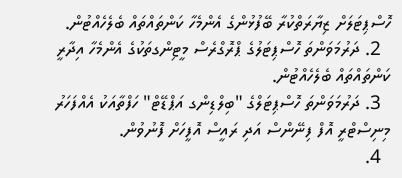ހޮސްޕިޓަލަށް ޒިޔާރަތްކުރާ ބޭފުޅުންގެ އެންމެހާ ކަންތައްތައް ބެލެހެއްޓުން.
  2. ދަރުމަވަންތަ ހޮސްޕިޓަލުގެ ޕްރޮގްރެސް މީޓިންގތަކުގެ އެންމެހާ އިދާރީ ކަންތައްތައް ބެލެހެއްޓުން.
  3. ދަރުމަވަންތަ ހޮސްޕިޓަލްގެ "ބިލްޑިންގ އަޕްޑޭޓް" ހަފްތާއަކު އެއްފަހަރު މިނިސްޓްރީ އޮފް ފިނޭންސް އަދި ރައީސް އޮފީހަށް ފޮނުވުން.
  4.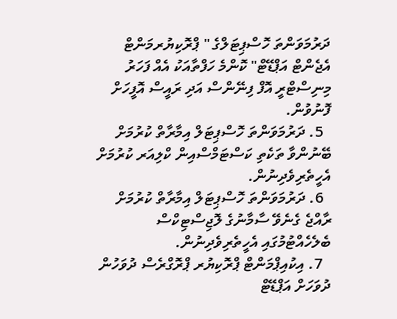ދަރުމަވަންތަ ހޮސްޕިޓަލްގެ " ޕްރޮކިޔުރމަންޓް އެޖެންޓް އަޕްޑޭޓް" ކޮންމެ ހަފްތާއަކު އެއް ފަހަރު މިނިސްޓްރީ އޮފް ފިނޭންސް އަދި ރައީސް އޮފީހަށް ފޮނުވުން.
  5. ދަރުމަވަންތަ ހޮސްޕިޓަލް އިމާރާތް ކުރުމަށް ބޭނުންވާ ތަކެތި ކަސްޓަމްސްއިން ކްލިއަރ ކުރުމަށް އެހީތެރިވެދިނުން.
  6. ދަރުމަވަންތަ ހޮސްޕިޓަލް އިމާރާތް ކުރުމަށް ރާއްޖެ ގެނެވޭ ސާމާނުގެ ލޮޖިސްޓިކްސް ބެލެހެއްޓުމުގައި އެހީތެރިވެދިނުން.
  7. އިކުއިޕްމަންޓް ޕްރޮކިޔުރ ޕްރޮގްރެސް ދުވަހުން ދުވަހަށް އަޕްޑޭޓް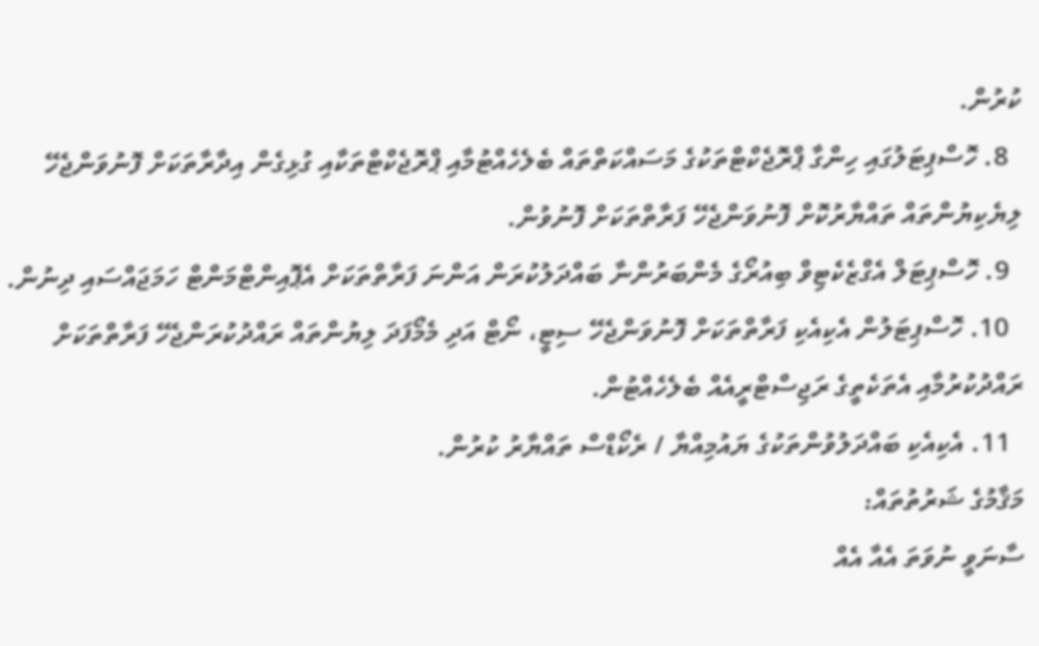ކުރުން.
  8. ހޮސްޕިޓަލުގައި ހިންގާ ޕްރޮޖެކްޓްތަކުގެ މަސައްކަތްތައް ބެލެހެއްޓުމާއި ޕްރޮޖެކްޓްތަކާއި ގުޅިގެން އިދާރާތަކަށް ފޮނުވަންޖެހޭ ލިޔެކިޔުންތައް ތައްޔާރުކޮށް ފޮނުވަންޖެހޭ ފަރާތްތަކަށް ފޮނުވުން.
  9. ހޮސްޕިޓަލް އެގްޒެކެޓިވް ބިއުރޯގެ މެންބަރުންނާ ބައްދަލުކުރަން އަންނަ ފަރާތްތަކަށް އެޕޮއިންޓްމަންޓް ހަމަޖައްސައި ދިނުން.
  10. ހޮސްޕިޓަލުން އެކިއެކި ފަރާތްތަކަށް ފޮނުވަންޖެހޭ ސިޓީ، ނޯޓް އަދި މެމޯފަދަ ލިޔުންތައް ރައްދުކުރަންޖެހޭ ފަރާތްތަކަށް ރައްދުކުރުމާއި އެތަކެތީގެ ރަޖިސްޓްރީއެއް ބެލެހެއްޓުން.
  11. އެކިއެކި ބައްދަލުވުންތަކުގެ ޔައުމިއްޔާ / ރެކޯޑްސް ތައްޔާރު ކުރުން.
މަޤާމުގެ ޝަރުތުތައް:
ސާނަވީ ނުވަތަ އެއާ އެއް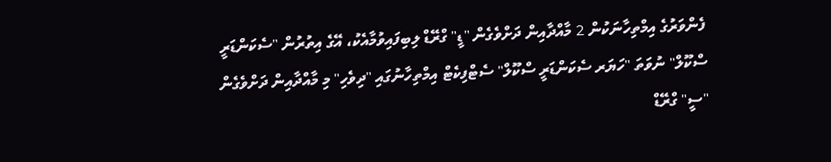ފެންވަރުގެ އިމްތިހާނަކުން 2 މާއްދާއިން ދަށްވެގެން "ޑީ" ގްރޭޑް ލިބިފައިވުމާއެކު، އޭގެ އިތުރުން "ސެކަންޑަރީ ސްކޫލް" ނުވަތަ "ހަޔަރ ސެކަންޑަރީ ސްކޫލް" ސެޓްފިކެޓް އިމްތިހާނުގައި "ދިވެހި" މި މާއްދާއިން ދަށްވެގެން "ސީ" ގްރޭޑް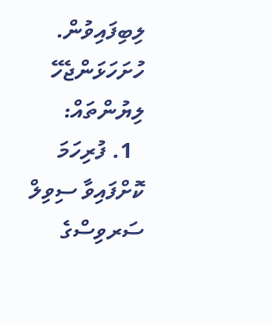ލިބިފައިވުން.
ހުށަހަޅަންޖެހޭ ލިޔުންތައް:
  1. ފުރިހަމަ ކޮށްފައިވާ ސިވިލް ސަރވިސްގެ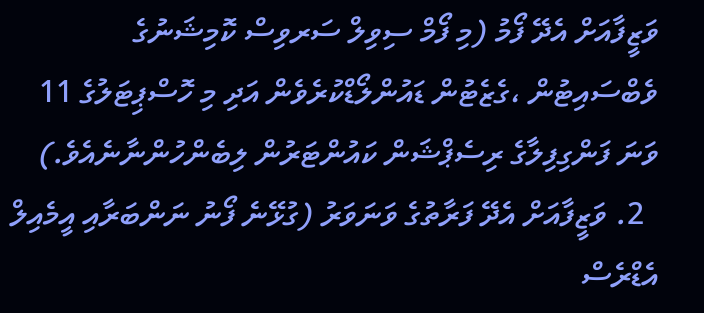ވަޒީފާއަށް އެދޭ ފޯމު (މި ފޯމް ސިވިލް ސަރވިސް ކޮމިޝަނުގެ ވެބްސައިޓުން ،ގެޒެޓުން ޑައުންލޯޑްކުރެވެން އަދި މި ހޮސްޕިޓަލުގެ 11 ވަނަ ފަންގިފިލާގެ ރިސެޕްޝަން ކައުންޓަރުން ލިބެންހުންނާނެއެވެ.)
  2. ވަޒީފާއަށް އެދޭ ފަރާތުގެ ވަނަވަރު (ގުޅޭނެ ފޯނު ނަންބަރާއި އީމެއިލް އެޑްރެސް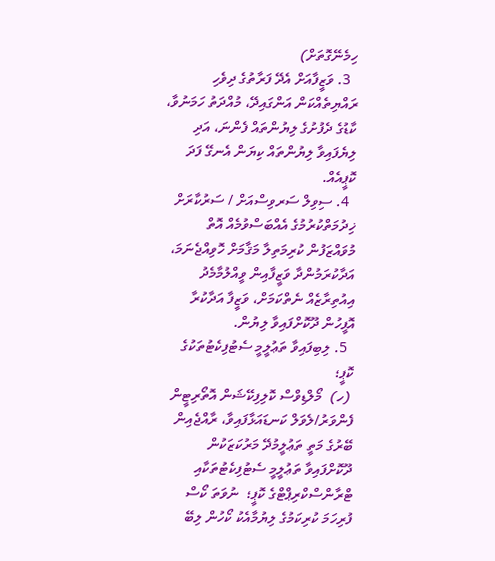ހިމެނޭގޮތަށް)
  3. ވަޒީފާއަށް އެދޭ ފަރާތުގެ ދިވެހި ރައްޔިތެއްކަން އަންގައިދޭ، މުއްދަތު ހަމަނުވާ، ކާޑުގެ ދެފުށުގެ ލިޔުންތައް ފެންނަ، އަދި ލިޔެފައިވާ ލިޔުންތައް ކިޔަން އެނގޭ ފަދަ ކޮޕީއެއް.
  4. ސިވިލް ސަރވިސްއަށް / ސަރުކާރަށް ޚިދުމަތްކުރުމުގެ އެއްބަސްވުމެއް އޮތް މުވައްޒަފުން ކުރިމަތިލާ މަޤާމަށް ހޮވިއްޖެނަމަ، އަދާކުރަމުންދާ ވަޒީފާއިން ވީއްލުމާމެދު އިއުތިރާޒެއް ނެތްކަމަށް، ވަޒީފާ އަދާކުރާ އޮފީހުން ދޫކޮށްފައިވާ ލިޔުން.
  5. ލިބިފައިވާ ތަޢުލީމީ ސެޓުފިކެޓުތަކުގެ ކޮޕީ؛
 (ހ)  މޯލްޑިވްސް ކޮލިފިކޭޝަން އޮތޯރިޓީން ފެންވަރު/ލެވަލް ކަނޑައަޅާފައިވާ، ރާއްޖެއިން ބޭރުގެ މަތީ ތަޢުލީމުދޭ މަރުކަޒަކުން ދޫކޮށްފައިވާ ތަޢުލީމީ ސެޓުފިކެޓުތަކާއި ޓްރާންސްކްރިޕްޓްގެ ކޮޕީ؛  ނުވަތަ ކޯސް ފުރިހަމަ ކުރިކަމުގެ ލިޔުމާއެކު ކޯހުން ލިބޭ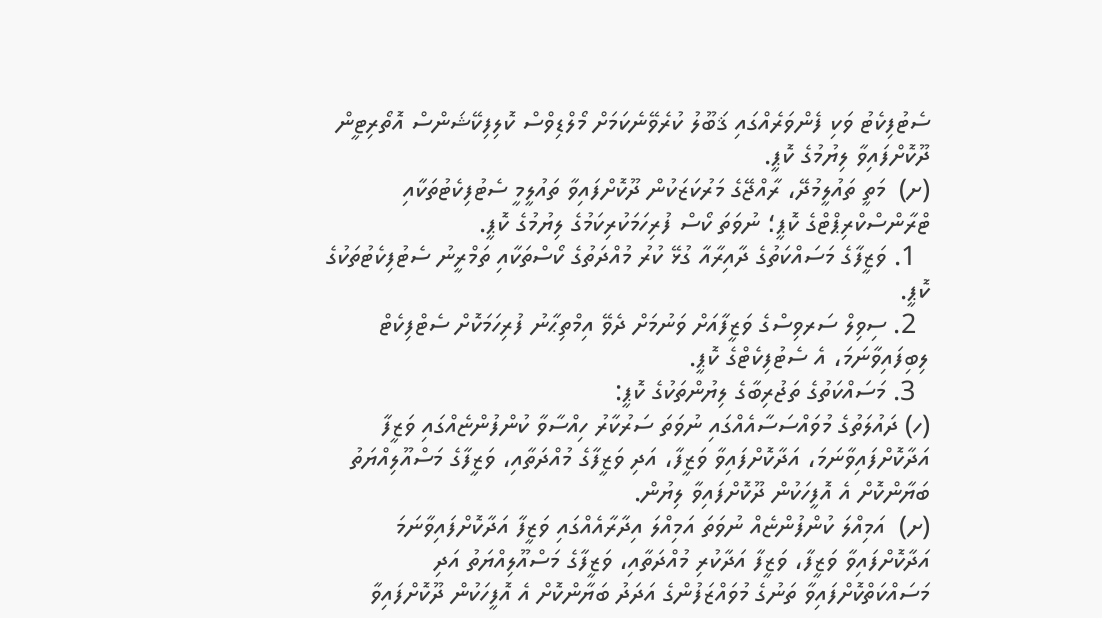ސެޓުފިކެޓު ވަކި ފެންވަރެއްގައި ޤަބޫލު ކުރެވޭނެކަމަށް މޯލްޑިވްސް ކޮލިފިކޭޝަންސް އޮތޯރިޓީން ދޫކޮށްފައިވާ ލިޔުމުގެ ކޮޕީ.
(ށ)  މަތީ ތައުލީމުދޭ، ރާއްޖޭގެ މަރުކަޒަކުން ދޫކޮށްފައިވާ ތައުލީމީ ސެޓުފިކެޓުތަކާއި ޓްރާންސްކްރިޕްޓްގެ ކޮޕީ؛ ނުވަތަ ކޯސް ފުރިހަމަކުރިކަމުގެ ލިޔުމުގެ ކޮޕީ.
  1. ވަޒީފާގެ މަސައްކަތުގެ ދާއިރާއާ ގުޅޭ ކުރު މުއްދަތުގެ ކޯސްތަކާއި ތަމްރީނު ސެޓުފިކެޓުތަކުގެ ކޮޕީ.
  2. ސިވިލް ސަރވިސްގެ ވަޒީފާއަށް ވަނުމަށް ދެވޭ އިމްތިޙާނު ފުރިހަމަކޮށް ސެޓްފިކެޓް ލިބިފައިވާނަމަ، އެ ސެޓުފިކެޓްގެ ކޮޕީ.
  3. މަސައްކަތުގެ ތަޖުރިބާގެ ލިޔުންތަކުގެ ކޮޕީ:
(ހ) ދައުލަތުގެ މުވައްސަސާއެއްގައި ނުވަތަ ސަރުކާރު ހިއްސާވާ ކުންފުންޏެއްގައި ވަޒީފާ އަދާކޮށްފައިވާނަމަ، އަދާކޮށްފައިވާ ވަޒީފާ، އަދި ވަޒީފާގެ މުއްދަތާއި، ވަޒީފާގެ މަސްއޫލިއްޔަތު ބަޔާންކޮށް އެ އޮފީހަކުން ދޫކޮށްފައިވާ ލިޔުން.
(ށ)  އަމިއްލަ ކުންފުންޏެއް ނުވަތަ އަމިއްލަ އިދާރާއެއްގައި ވަޒީފާ އަދާކޮށްފައިވާނަމަ އަދާކޮށްފައިވާ ވަޒީފާ، ވަޒީފާ އަދާކުރި މުއްދަތާއި، ވަޒީފާގެ މަސްއޫލިއްޔަތު އަދި މަސައްކަތްކޮށްފައިވާ ތަނުގެ މުވައްޒަފުންގެ އަދަދު ބަޔާންކޮށް އެ އޮފީހަކުން ދޫކޮށްފައިވާ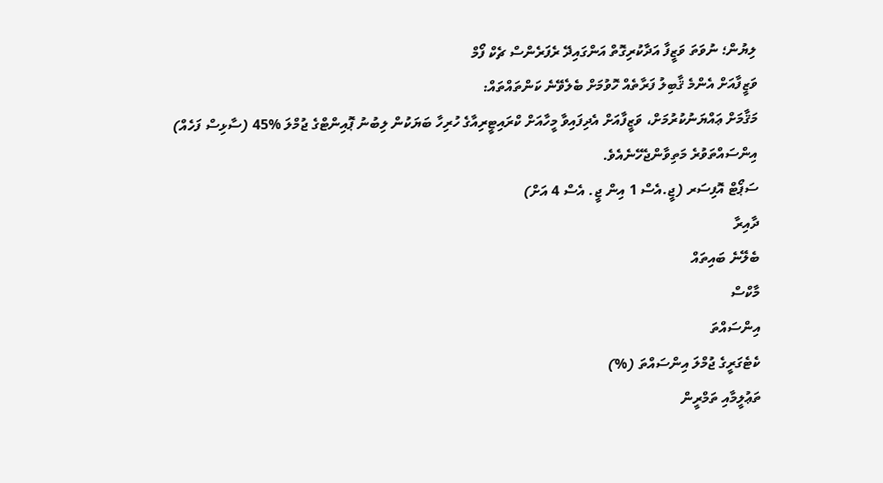ލިޔުން؛ ނުވަތަ ވަޒީފާ އަދާކުރިގޮތް އަންގައިދޭ ރެފަރެންސް ޗެކް ފޯމް
ވަޒީފާއަށް އެންމެ ޤާބިލު ފަރާތެއް ހޮވުމަށް ބެލެވޭނެ ކަންތައްތައް:
މަޤާމަށް ޢައްޔަނުކުރުމަށް، ވަޒީފާއަށް އެދިފައިވާ މީހާއަށް ކްރައިޓީރިއާގެ ހުރިހާ ބަޔަކުން ލިބުނު ޕޮއިންޓްގެ ޖުމްލަ %45 (ސާޅިސް ފަހެއް) އިންސައްތަވުރެ މަތިވާންޖެހޭނެއެވެ.
ސަޕޯޓް އޮފިސަރ (ޖީ.އެސް 1 އިން ޖީ. އެސް 4 އަށް)
ދާއިރާ
ބެލޭނެ ބައިތައް
މާކްސް
އިންސައްތަ
ކެޓެގަރީގެ ޖުމްލަ އިންސައްތަ (%)
ތަޢުލީމާއި ތަމްރީން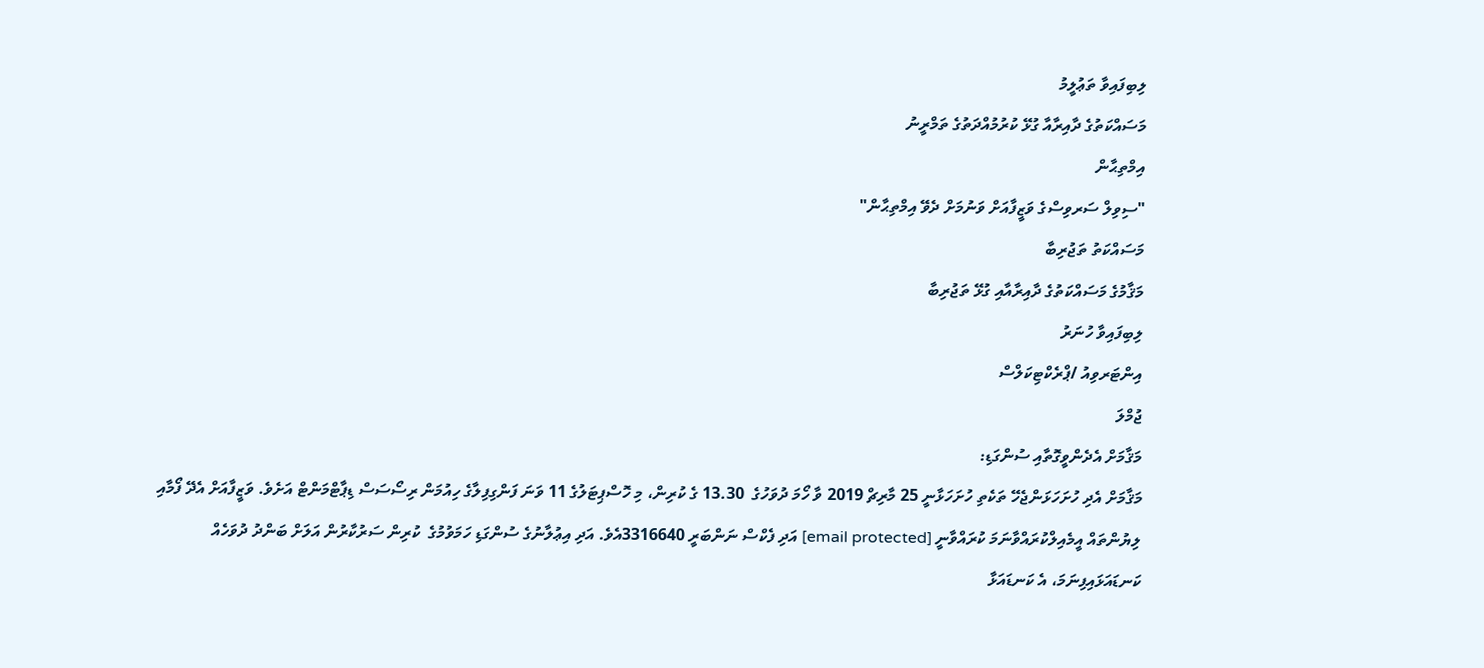ލިބިފައިވާ ތަޢުލީމު
މަސައްކަތުގެ ދާއިރާއާ ގުޅޭ ކުރުމުއްދަތުގެ ތަމްރީނު
އިމްތިޙާން
"ސިވިލް ސަރވިސްގެ ވަޒީފާއަށް ވަނުމަށް ދެވޭ އިމްތިޙާން"
މަސައްކަތު ތަޖުރިބާ
މަޤާމުގެ މަސައްކަތުގެ ދާއިރާއާއި ގުޅޭ ތަޖުރިބާ
ލިބިފައިވާ ހުނަރު
އިންޓަރވިއު /ޕްރެކްޓިކަލްސް
ޖުމްލަ
މަޤާމަށް އެދެންވީގޮތާއި ސުންގަޑި:
މަޤާމަށް އެދި ހުށަހަޅަންޖެހޭ ތަކެތި ހުށަހަޅާނީ 25 މާރިޗް 2019 ވާ ހޯމަ ދުވަހުގެ  13.30 ގެ ކުރިން، މި ހޮސްޕިޓަލުގެ 11 ވަނަ ފަންގިފިލާގެ ހިއުމަން ރިސޯސަސް ޑިޕާޓްމަންޓް އަށެވެ. ވަޒީފާއަށް އެދޭ ފޯމާއި ލިޔުންތައް އީމެއިލްކުރައްވާނަމަ ކުރައްވާނީ [email protected] އަދި ފެކްސް ނަންބަރީ 3316640އެވެ. އަދި އިޢުލާނުގެ ސުންގަޑި ހަމަވުމުގެ  ކުރިން ސަރުކާރުން އަލަށް ބަންދު ދުވަހެއް ކަނޑައަޅައިފިނަމަ، އެ ކަނޑައަޅާ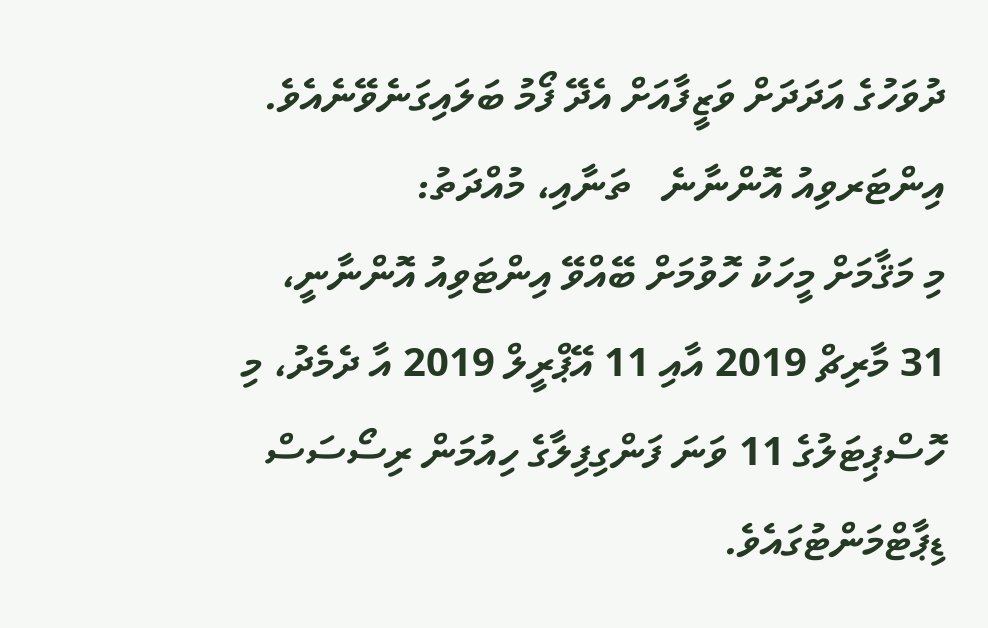ދުވަހުގެ އަދަދަށް ވަޒީފާއަށް އެދޭ ފޯމު ބަލައިގަނެވޭނެއެވެ.
އިންޓަރވިއު އޮންނާނެ   ތަނާއި، މުއްދަތު:
މި މަޤާމަށް މީހަކު ހޮވުމަށް ބޭއްވޭ އިންޓަވިއު އޮންނާނީ،  31 މާރިޗް 2019 އާއި 11 އޭޕްރީލް 2019 އާ ދެމެދު، މި ހޮސްޕިޓަލުގެ 11 ވަނަ ފަންގިފިލާގެ ހިއުމަން ރިސޯސަސް ޑިޕާޓްމަންޓުގައެވެ.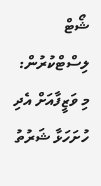ޝޯޓް ލިސްޓްކުރުން:
މި ވަޒީފާއަށް އެދި ހުށަހަޅާ ޝަރުތު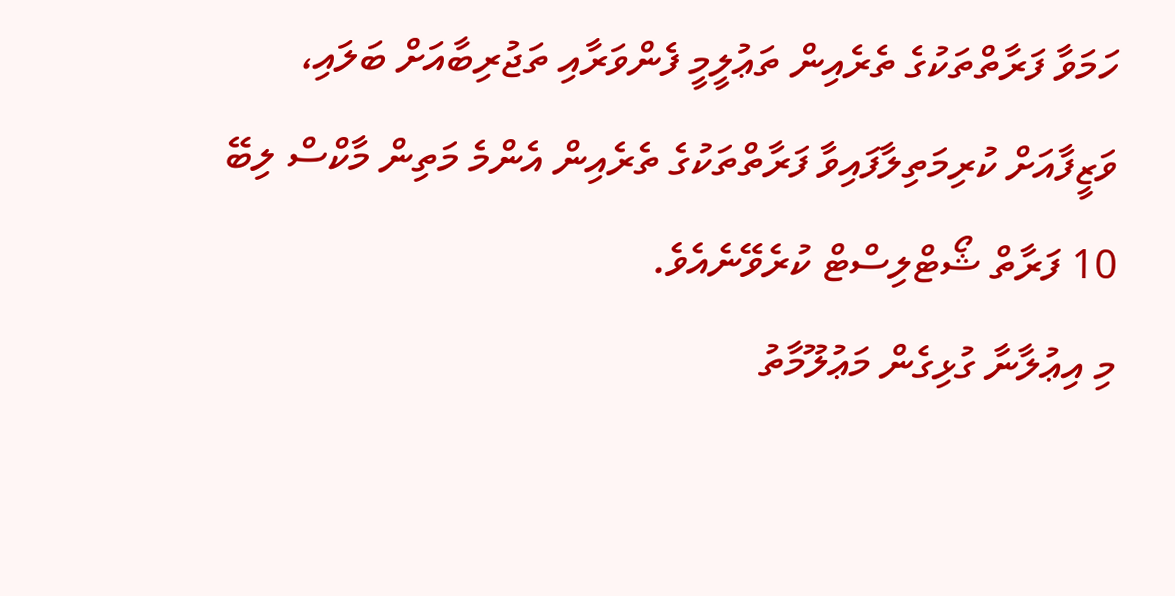ހަމަވާ ފަރާތްތަކުގެ ތެރެއިން ތަޢުލީމީ ފެންވަރާއި ތަޖުރިބާއަށް ބަލައި، ވަޒީފާއަށް ކުރިމަތިލާފައިވާ ފަރާތްތަކުގެ ތެރެއިން އެންމެ މަތިން މާކްސް ލިބޭ 10 ފަރާތް ޝޯޓްލިސްޓް ކުރެވޭނެއެވެ.
މި އިޢުލާނާ ގުޅިގެން މަޢުލޫމާތު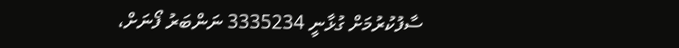ސާފުކުރުމަށް ގުޅާނީ 3335234 ނަންބަރު ފޯނަށް،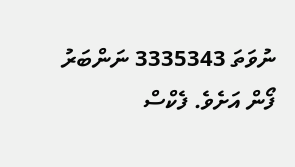ނުވަތަ 3335343 ނަންބަރު ފޯން އަށެވެ. ފެކްސް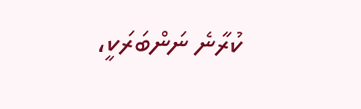ކުރާނެ ނަންބަރަކީ،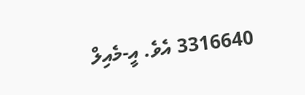3316640 އެވެ. އީ-މެއިލް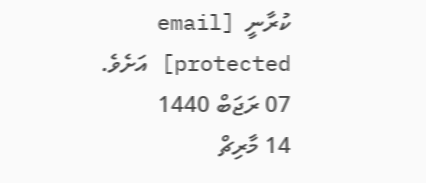ކުރާނީ  [email protected] އަށެވެ.
07 ރަޖަބް 1440
14 މާރިޗް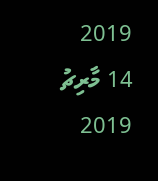2019
14 މާރިޗު 2019